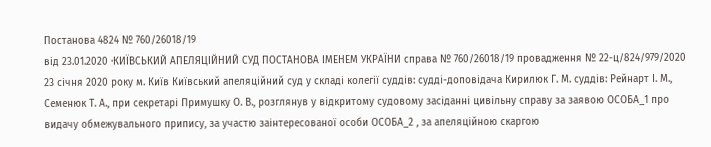Постанова 4824 № 760/26018/19
від 23.01.2020 ·КИЇВСЬКИЙ АПЕЛЯЦІЙНИЙ СУД ПОСТАНОВА ІМЕНЕМ УКРАЇНИ справа № 760/26018/19 провадження № 22-ц/824/979/2020 23 січня 2020 року м. Київ Київський апеляційний суд у складі колегії суддів: судді-доповідача Кирилюк Г. М. суддів: Рейнарт І. М., Семенюк Т. А., при секретарі Примушку О. В., розглянув у відкритому судовому засіданні цивільну справу за заявою ОСОБА_1 про видачу обмежувального припису, за участю заінтересованої особи ОСОБА_2 , за апеляційною скаргою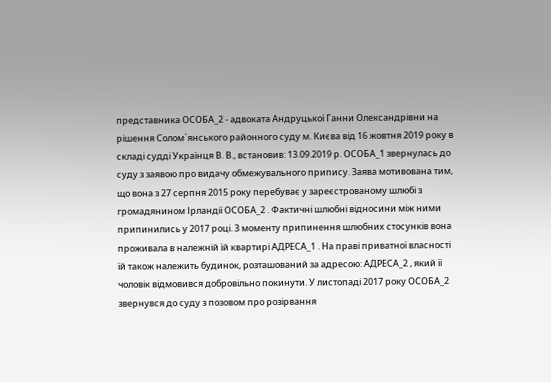представника ОСОБА_2 - адвоката Андруцької Ганни Олександрівни на рішення Солом`янського районного суду м. Києва від 16 жовтня 2019 року в складі судді Українця В. В., встановив: 13.09.2019 р. ОСОБА_1 звернулась до суду з заявою про видачу обмежувального припису. Заява мотивована тим, що вона з 27 серпня 2015 року перебуває у зареєстрованому шлюбі з громадянином Ірландії ОСОБА_2 . Фактичні шлюбні відносини між ними припинились у 2017 році. З моменту припинення шлюбних стосунків вона проживала в належній їй квартирі АДРЕСА_1 . На праві приватної власності їй також належить будинок, розташований за адресою: АДРЕСА_2 , який її чоловік відмовився добровільно покинути. У листопаді 2017 року ОСОБА_2 звернувся до суду з позовом про розірвання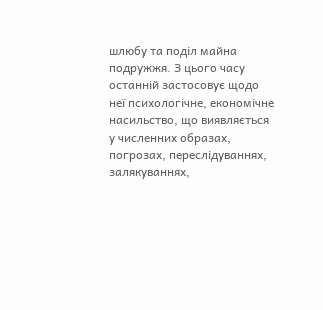шлюбу та поділ майна подружжя. З цього часу останній застосовує щодо неї психологічне, економічне насильство, що виявляється у численних образах, погрозах, переслідуваннях, залякуваннях,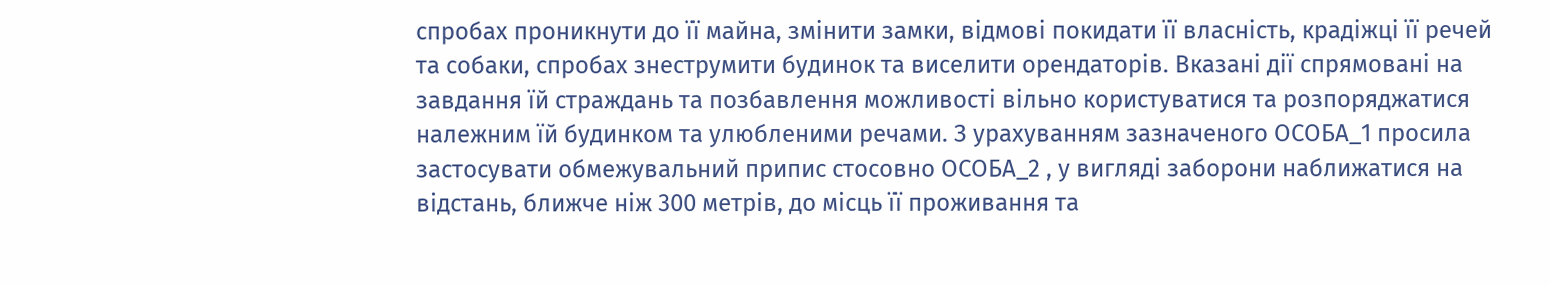спробах проникнути до її майна, змінити замки, відмові покидати її власність, крадіжці її речей та собаки, спробах знеструмити будинок та виселити орендаторів. Вказані дії спрямовані на завдання їй страждань та позбавлення можливості вільно користуватися та розпоряджатися належним їй будинком та улюбленими речами. З урахуванням зазначеного ОСОБА_1 просила застосувати обмежувальний припис стосовно ОСОБА_2 , у вигляді заборони наближатися на відстань, ближче ніж 300 метрів, до місць її проживання та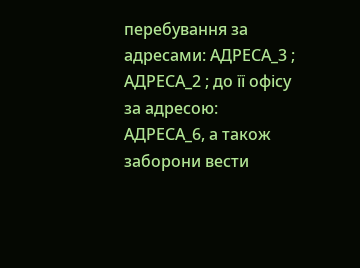перебування за адресами: АДРЕСА_3 ; АДРЕСА_2 ; до її офісу за адресою: АДРЕСА_6, а також заборони вести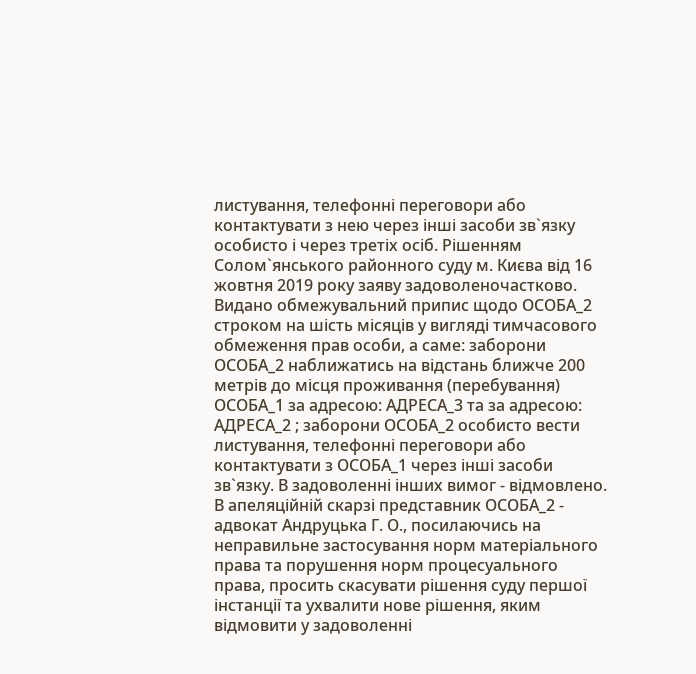листування, телефонні переговори або контактувати з нею через інші засоби зв`язку особисто і через третіх осіб. Рішенням Солом`янського районного суду м. Києва від 16 жовтня 2019 року заяву задоволеночастково. Видано обмежувальний припис щодо ОСОБА_2 строком на шість місяців у вигляді тимчасового обмеження прав особи, а саме: заборони ОСОБА_2 наближатись на відстань ближче 200 метрів до місця проживання (перебування) ОСОБА_1 за адресою: АДРЕСА_3 та за адресою: АДРЕСА_2 ; заборони ОСОБА_2 особисто вести листування, телефонні переговори або контактувати з ОСОБА_1 через інші засоби зв`язку. В задоволенні інших вимог - відмовлено. В апеляційній скарзі представник ОСОБА_2 - адвокат Андруцька Г. О., посилаючись на неправильне застосування норм матеріального права та порушення норм процесуального права, просить скасувати рішення суду першої інстанції та ухвалити нове рішення, яким відмовити у задоволенні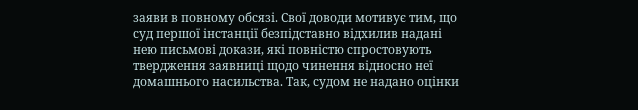заяви в повному обсязі. Свої доводи мотивує тим, що суд першої інстанції безпідставно відхилив надані нею письмові докази, які повністю спростовують твердження заявниці щодо чинення відносно неї домашнього насильства. Так, судом не надано оцінки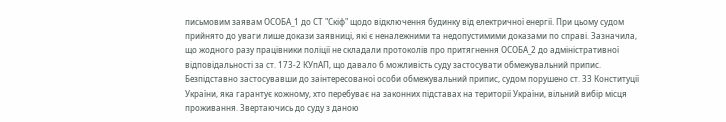письмовим заявам ОСОБА_1 до СТ "Скіф" щодо відключення будинку від електричної енергії. При цьому судом прийнято до уваги лише докази заявниці, які є неналежними та недопустимими доказами по справі. Зазначила, що жодного разу працівники поліції не складали протоколів про притягнення ОСОБА_2 до адміністративної відповідальності за ст. 173-2 КУпАП, що давало б можливість суду застосувати обмежувальний припис. Безпідставно застосувавши до заінтересованої особи обмежувальний припис, судом порушено ст. 33 Конституції України, яка гарантує кожному, хто перебуває на законних підставах на території України, вільний вибір місця проживання. Звертаючись до суду з даною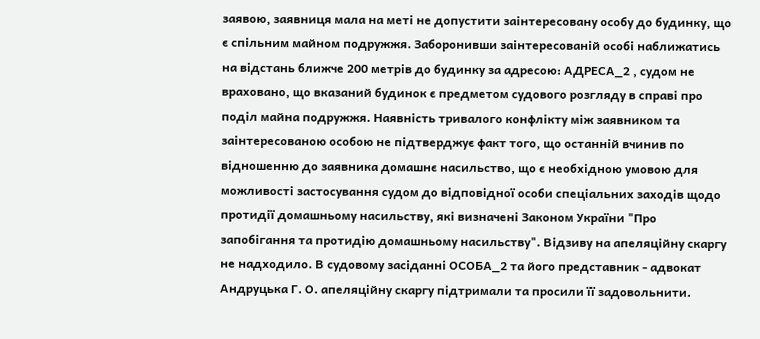заявою, заявниця мала на меті не допустити заінтересовану особу до будинку, що є спільним майном подружжя. Заборонивши заінтересованій особі наближатись на відстань ближче 200 метрів до будинку за адресою: АДРЕСА_2 , судом не враховано, що вказаний будинок є предметом судового розгляду в справі про поділ майна подружжя. Наявність тривалого конфлікту між заявником та заінтересованою особою не підтверджує факт того, що останній вчинив по відношенню до заявника домашнє насильство, що є необхідною умовою для можливості застосування судом до відповідної особи спеціальних заходів щодо протидії домашньому насильству, які визначені Законом України "Про запобігання та протидію домашньому насильству". Відзиву на апеляційну скаргу не надходило. В судовому засіданні ОСОБА_2 та його представник - адвокат Андруцька Г. О. апеляційну скаргу підтримали та просили її задовольнити.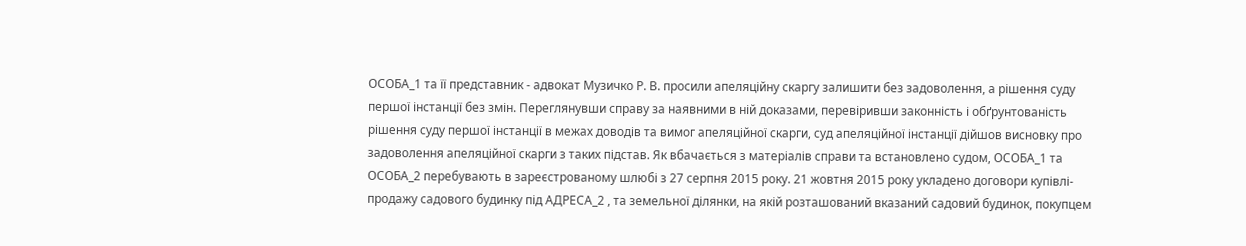ОСОБА_1 та її представник - адвокат Музичко Р. В. просили апеляційну скаргу залишити без задоволення, а рішення суду першої інстанції без змін. Переглянувши справу за наявними в ній доказами, перевіривши законність і обґрунтованість рішення суду першої інстанції в межах доводів та вимог апеляційної скарги, суд апеляційної інстанції дійшов висновку про задоволення апеляційної скарги з таких підстав. Як вбачається з матеріалів справи та встановлено судом, ОСОБА_1 та ОСОБА_2 перебувають в зареєстрованому шлюбі з 27 серпня 2015 року. 21 жовтня 2015 року укладено договори купівлі-продажу садового будинку під АДРЕСА_2 , та земельної ділянки, на якій розташований вказаний садовий будинок, покупцем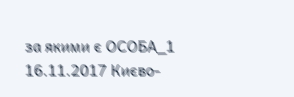за якими є ОСОБА_1 16.11.2017 Києво-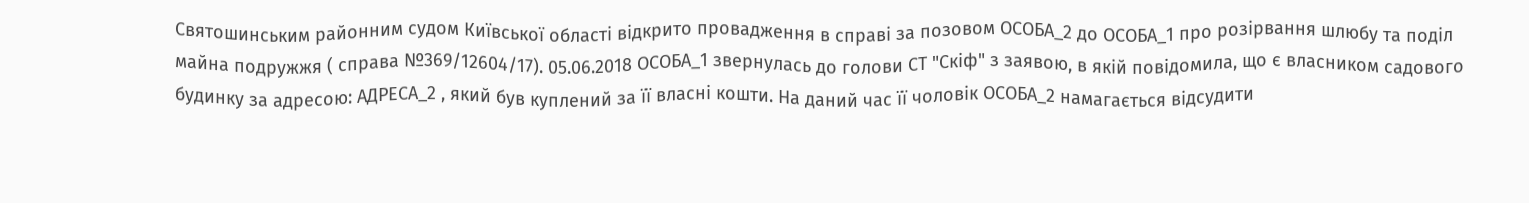Святошинським районним судом Київської області відкрито провадження в справі за позовом ОСОБА_2 до ОСОБА_1 про розірвання шлюбу та поділ майна подружжя ( справа №369/12604/17). 05.06.2018 ОСОБА_1 звернулась до голови СТ "Скіф" з заявою, в якій повідомила, що є власником садового будинку за адресою: АДРЕСА_2 , який був куплений за її власні кошти. На даний час її чоловік ОСОБА_2 намагається відсудити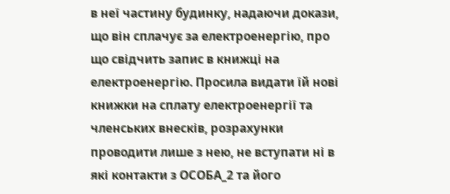в неї частину будинку, надаючи докази, що він сплачує за електроенергію, про що свідчить запис в книжці на електроенергію. Просила видати їй нові книжки на сплату електроенергії та членських внесків, розрахунки проводити лише з нею, не вступати ні в які контакти з ОСОБА_2 та його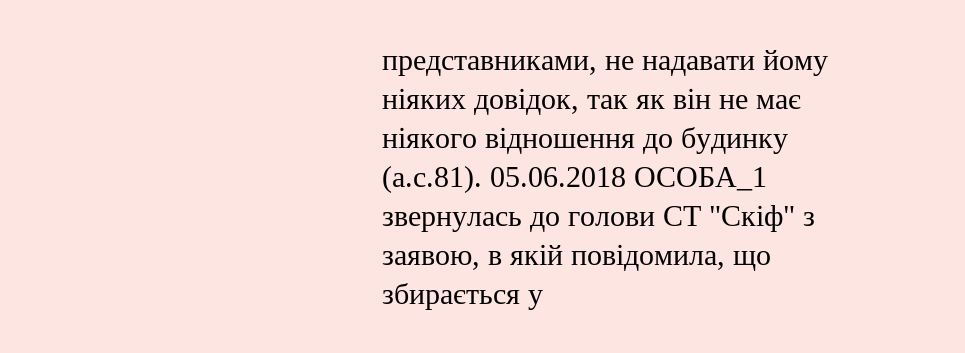представниками, не надавати йому ніяких довідок, так як він не має ніякого відношення до будинку (а.с.81). 05.06.2018 ОСОБА_1 звернулась до голови СТ "Скіф" з заявою, в якій повідомила, що збирається у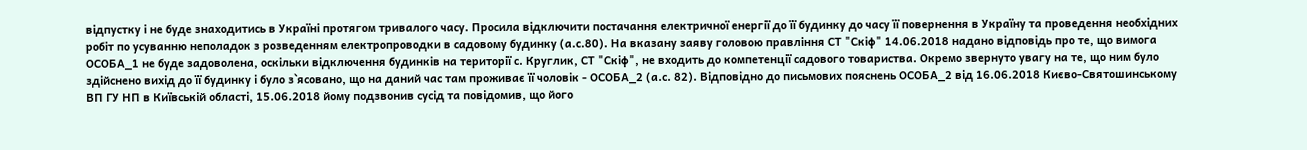відпустку і не буде знаходитись в Україні протягом тривалого часу. Просила відключити постачання електричної енергії до її будинку до часу її повернення в Україну та проведення необхідних робіт по усуванню неполадок з розведенням електропроводки в садовому будинку (а.с.80). На вказану заяву головою правління СТ "Скіф" 14.06.2018 надано відповідь про те, що вимога ОСОБА_1 не буде задоволена, оскільки відключення будинків на території с. Круглик, СТ "Скіф", не входить до компетенції садового товариства. Окремо звернуто увагу на те, що ним було здійснено вихід до її будинку і було з`ясовано, що на даний час там проживає її чоловік - ОСОБА_2 (а.с. 82). Відповідно до письмових пояснень ОСОБА_2 від 16.06.2018 Києво-Святошинському ВП ГУ НП в Київській області, 15.06.2018 йому подзвонив сусід та повідомив, що його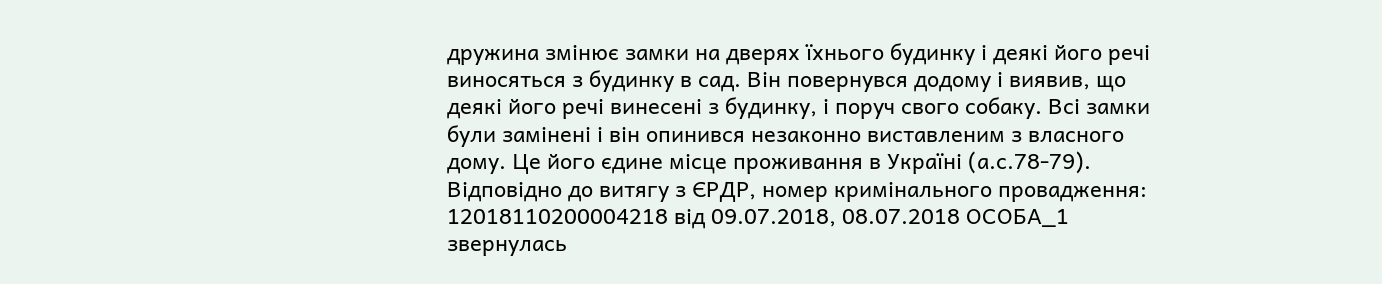дружина змінює замки на дверях їхнього будинку і деякі його речі виносяться з будинку в сад. Він повернувся додому і виявив, що деякі його речі винесені з будинку, і поруч свого собаку. Всі замки були замінені і він опинився незаконно виставленим з власного дому. Це його єдине місце проживання в Україні (а.с.78-79). Відповідно до витягу з ЄРДР, номер кримінального провадження: 12018110200004218 від 09.07.2018, 08.07.2018 ОСОБА_1 звернулась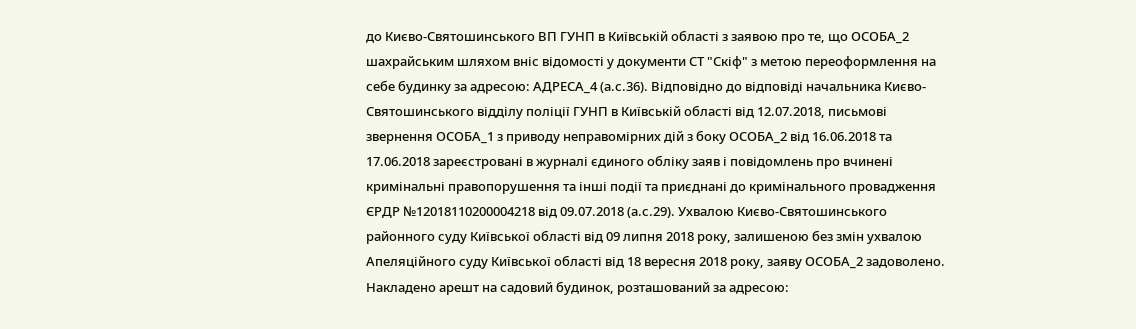до Києво-Святошинського ВП ГУНП в Київській області з заявою про те, що ОСОБА_2 шахрайським шляхом вніс відомості у документи СТ "Скіф" з метою переоформлення на себе будинку за адресою: АДРЕСА_4 (а.с.36). Відповідно до відповіді начальника Києво-Святошинського відділу поліції ГУНП в Київській області від 12.07.2018, письмові звернення ОСОБА_1 з приводу неправомірних дій з боку ОСОБА_2 від 16.06.2018 та 17.06.2018 зареєстровані в журналі єдиного обліку заяв і повідомлень про вчинені кримінальні правопорушення та інші події та приєднані до кримінального провадження ЄРДР №12018110200004218 від 09.07.2018 (а.с.29). Ухвалою Києво-Святошинського районного суду Київської області від 09 липня 2018 року, залишеною без змін ухвалою Апеляційного суду Київської області від 18 вересня 2018 року, заяву ОСОБА_2 задоволено. Накладено арешт на садовий будинок, розташований за адресою: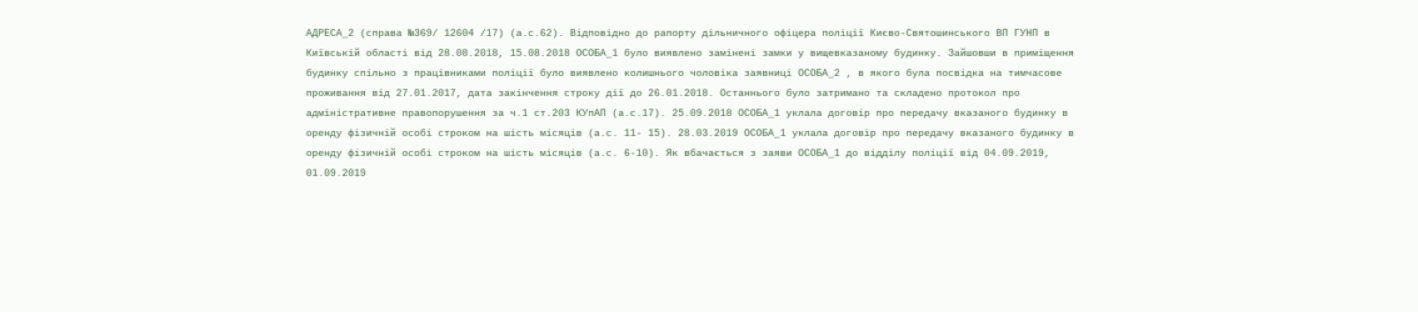АДРЕСА_2 (справа №369/ 12604 /17) (а.с.62). Відповідно до рапорту дільничного офіцера поліції Києво-Святошинського ВП ГУНП в Київській області від 28.08.2018, 15.08.2018 ОСОБА_1 було виявлено замінені замки у вищевказаному будинку. Зайшовши в приміщення будинку спільно з працівниками поліції було виявлено колишнього чоловіка заявниці ОСОБА_2 , в якого була посвідка на тимчасове проживання від 27.01.2017, дата закінчення строку дії до 26.01.2018. Останнього було затримано та складено протокол про адміністративне правопорушення за ч.1 ст.203 КУпАП (а.с.17). 25.09.2018 ОСОБА_1 уклала договір про передачу вказаного будинку в оренду фізичній особі строком на шість місяців (а.с. 11- 15). 28.03.2019 ОСОБА_1 уклала договір про передачу вказаного будинку в оренду фізичній особі строком на шість місяців (а.с. 6-10). Як вбачається з заяви ОСОБА_1 до відділу поліції від 04.09.2019, 01.09.2019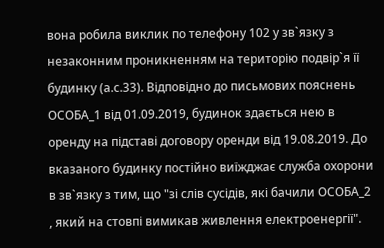вона робила виклик по телефону 102 у зв`язку з незаконним проникненням на територію подвір`я її будинку (а.с.33). Відповідно до письмових пояснень ОСОБА_1 від 01.09.2019, будинок здається нею в оренду на підставі договору оренди від 19.08.2019. До вказаного будинку постійно виїжджає служба охорони в зв`язку з тим, що "зі слів сусідів, які бачили ОСОБА_2 , який на стовпі вимикав живлення електроенергії".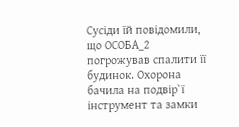Сусіди їй повідомили, що ОСОБА_2 погрожував спалити її будинок. Охорона бачила на подвір`ї інструмент та замки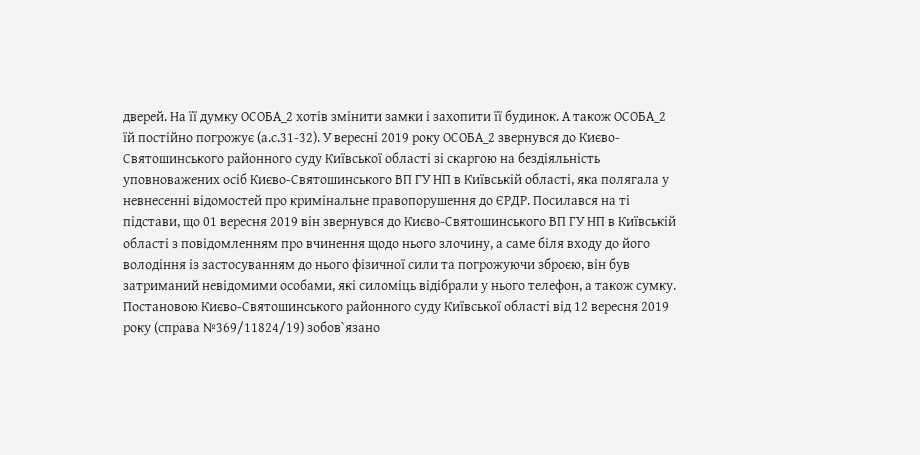дверей. На її думку ОСОБА_2 хотів змінити замки і захопити її будинок. А також ОСОБА_2 їй постійно погрожує (а.с.31-32). У вересні 2019 року ОСОБА_2 звернувся до Києво-Святошинського районного суду Київської області зі скаргою на бездіяльність уповноважених осіб Києво-Святошинського ВП ГУ НП в Київській області, яка полягала у невнесенні відомостей про кримінальне правопорушення до ЄРДР. Посилався на ті підстави, що 01 вересня 2019 він звернувся до Києво-Святошинського ВП ГУ НП в Київській області з повідомленням про вчинення щодо нього злочину, а саме біля входу до його володіння із застосуванням до нього фізичної сили та погрожуючи зброєю, він був затриманий невідомими особами, які силоміць відібрали у нього телефон, а також сумку. Постановою Києво-Святошинського районного суду Київської області від 12 вересня 2019 року (справа №369/11824/19) зобов`язано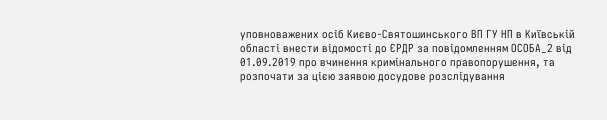уповноважених осіб Києво-Святошинського ВП ГУ НП в Київській області внести відомості до ЄРДР за повідомленням ОСОБА_2 від 01.09.2019 про вчинення кримінального правопорушення, та розпочати за цією заявою досудове розслідування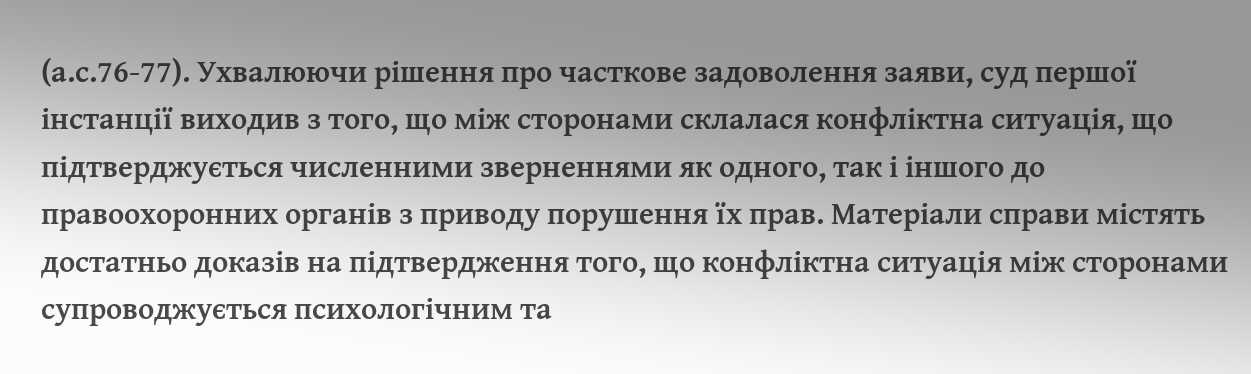(а.с.76-77). Ухвалюючи рішення про часткове задоволення заяви, суд першої інстанції виходив з того, що між сторонами склалася конфліктна ситуація, що підтверджується численними зверненнями як одного, так і іншого до правоохоронних органів з приводу порушення їх прав. Матеріали справи містять достатньо доказів на підтвердження того, що конфліктна ситуація між сторонами супроводжується психологічним та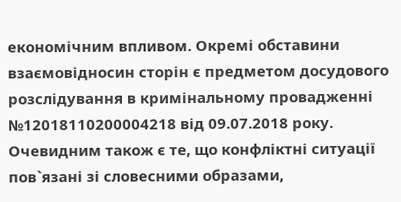економічним впливом. Окремі обставини взаємовідносин сторін є предметом досудового розслідування в кримінальному провадженні №12018110200004218 від 09.07.2018 року. Очевидним також є те, що конфліктні ситуації пов`язані зі словесними образами,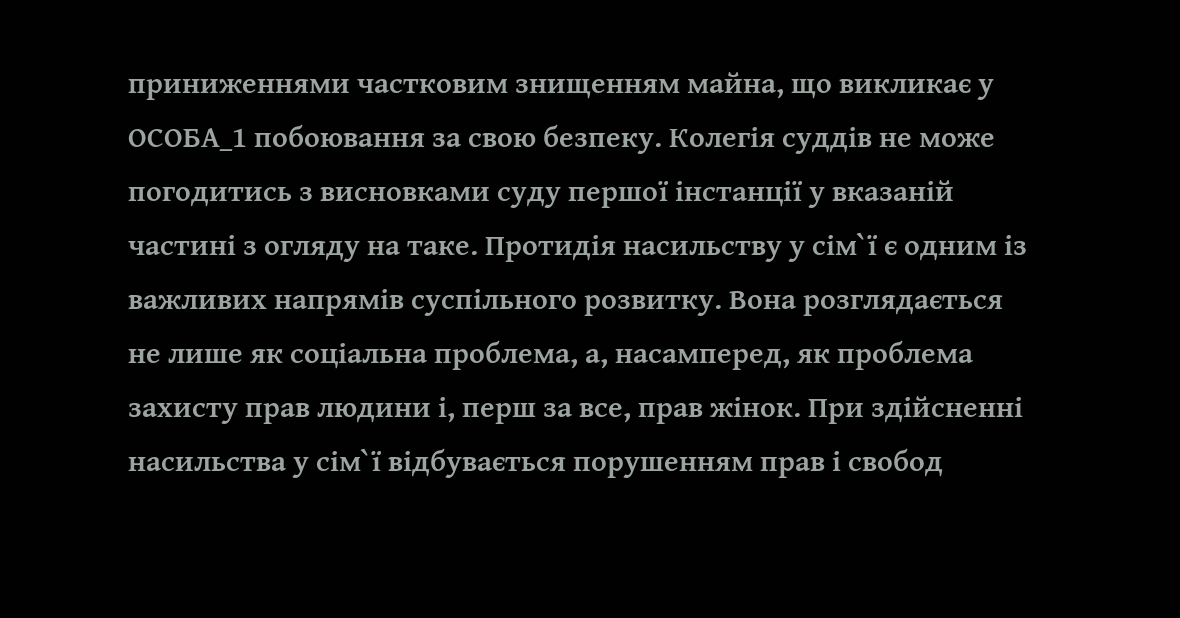приниженнями частковим знищенням майна, що викликає у ОСОБА_1 побоювання за свою безпеку. Колегія суддів не може погодитись з висновками суду першої інстанції у вказаній частині з огляду на таке. Протидія насильству у сім`ї є одним із важливих напрямів суспільного розвитку. Вона розглядається не лише як соціальна проблема, а, насамперед, як проблема захисту прав людини і, перш за все, прав жінок. При здійсненні насильства у сім`ї відбувається порушенням прав і свобод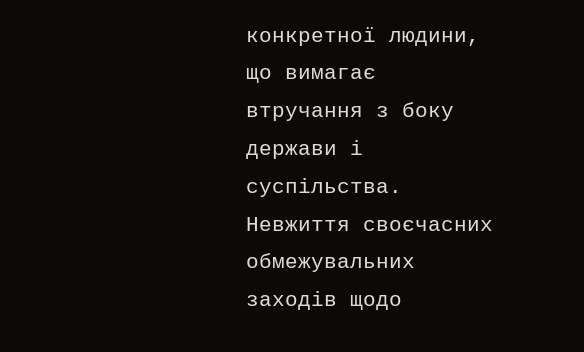конкретної людини, що вимагає втручання з боку держави і суспільства. Невжиття своєчасних обмежувальних заходів щодо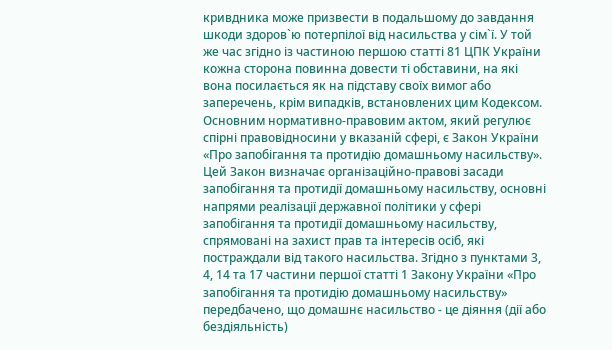кривдника може призвести в подальшому до завдання шкоди здоров`ю потерпілої від насильства у сім`ї. У той же час згідно із частиною першою статті 81 ЦПК України кожна сторона повинна довести ті обставини, на які вона посилається як на підставу своїх вимог або заперечень, крім випадків, встановлених цим Кодексом. Основним нормативно-правовим актом, який регулює спірні правовідносини у вказаній сфері, є Закон України «Про запобігання та протидію домашньому насильству». Цей Закон визначає організаційно-правові засади запобігання та протидії домашньому насильству, основні напрями реалізації державної політики у сфері запобігання та протидії домашньому насильству, спрямовані на захист прав та інтересів осіб, які постраждали від такого насильства. Згідно з пунктами 3, 4, 14 та 17 частини першої статті 1 Закону України «Про запобігання та протидію домашньому насильству» передбачено, що домашнє насильство - це діяння (дії або бездіяльність)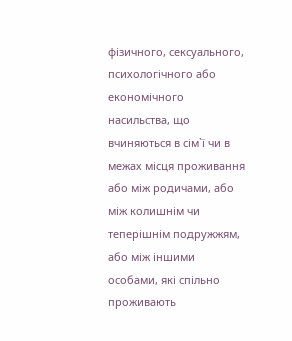фізичного, сексуального, психологічного або економічного насильства, що вчиняються в сім`ї чи в межах місця проживання або між родичами, або між колишнім чи теперішнім подружжям, або між іншими особами, які спільно проживають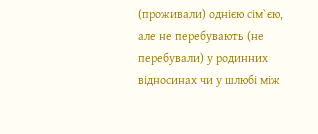(проживали) однією сім`єю, але не перебувають (не перебували) у родинних відносинах чи у шлюбі між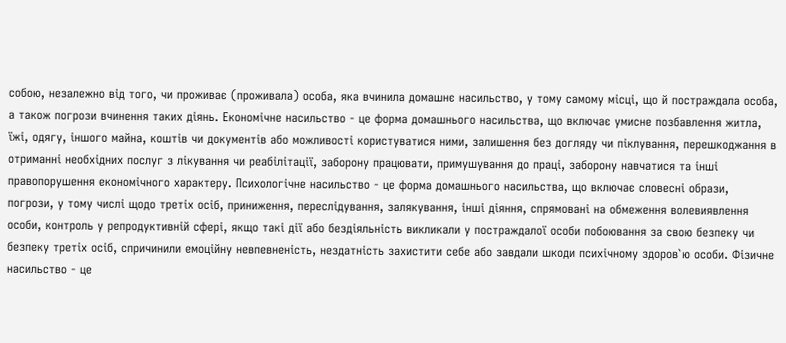собою, незалежно від того, чи проживає (проживала) особа, яка вчинила домашнє насильство, у тому самому місці, що й постраждала особа, а також погрози вчинення таких діянь. Економічне насильство - це форма домашнього насильства, що включає умисне позбавлення житла, їжі, одягу, іншого майна, коштів чи документів або можливості користуватися ними, залишення без догляду чи піклування, перешкоджання в отриманні необхідних послуг з лікування чи реабілітації, заборону працювати, примушування до праці, заборону навчатися та інші правопорушення економічного характеру. Психологічне насильство - це форма домашнього насильства, що включає словесні образи, погрози, у тому числі щодо третіх осіб, приниження, переслідування, залякування, інші діяння, спрямовані на обмеження волевиявлення особи, контроль у репродуктивній сфері, якщо такі дії або бездіяльність викликали у постраждалої особи побоювання за свою безпеку чи безпеку третіх осіб, спричинили емоційну невпевненість, нездатність захистити себе або завдали шкоди психічному здоров`ю особи. Фізичне насильство - це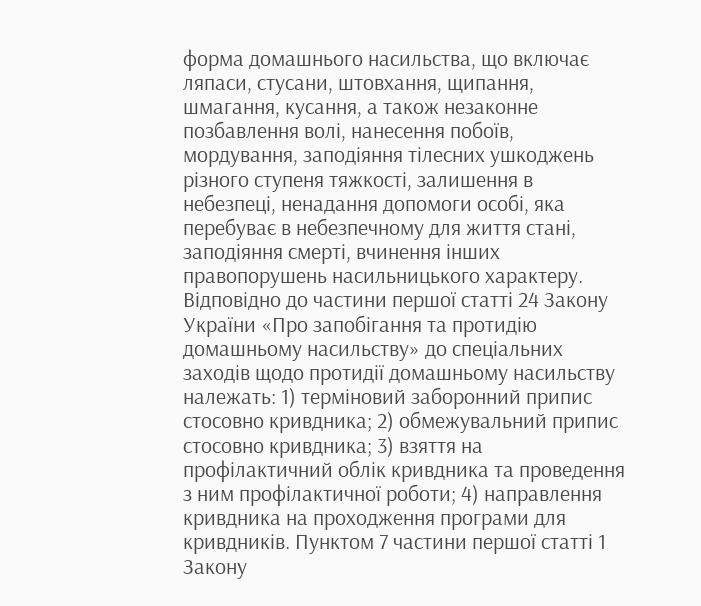форма домашнього насильства, що включає ляпаси, стусани, штовхання, щипання, шмагання, кусання, а також незаконне позбавлення волі, нанесення побоїв, мордування, заподіяння тілесних ушкоджень різного ступеня тяжкості, залишення в небезпеці, ненадання допомоги особі, яка перебуває в небезпечному для життя стані, заподіяння смерті, вчинення інших правопорушень насильницького характеру. Відповідно до частини першої статті 24 Закону України «Про запобігання та протидію домашньому насильству» до спеціальних заходів щодо протидії домашньому насильству належать: 1) терміновий заборонний припис стосовно кривдника; 2) обмежувальний припис стосовно кривдника; 3) взяття на профілактичний облік кривдника та проведення з ним профілактичної роботи; 4) направлення кривдника на проходження програми для кривдників. Пунктом 7 частини першої статті 1 Закону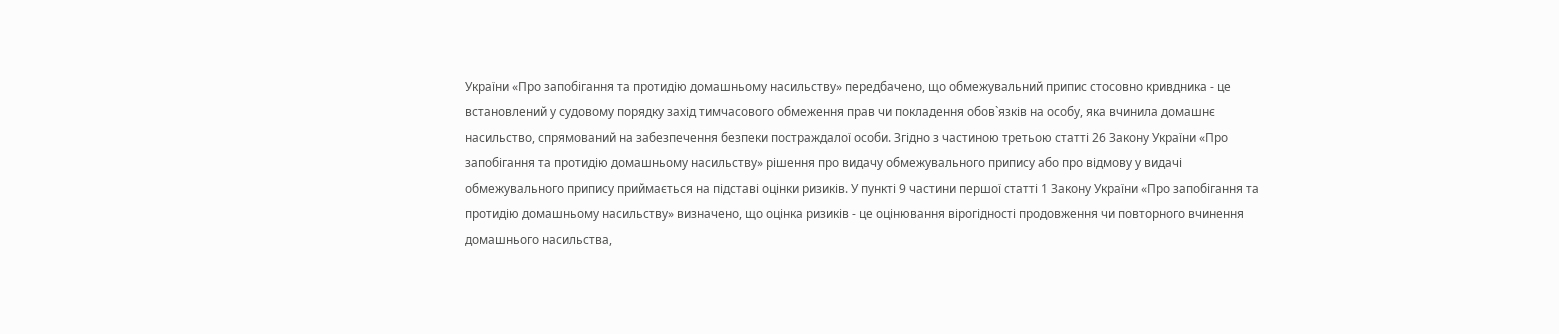України «Про запобігання та протидію домашньому насильству» передбачено, що обмежувальний припис стосовно кривдника - це встановлений у судовому порядку захід тимчасового обмеження прав чи покладення обов`язків на особу, яка вчинила домашнє насильство, спрямований на забезпечення безпеки постраждалої особи. Згідно з частиною третьою статті 26 Закону України «Про запобігання та протидію домашньому насильству» рішення про видачу обмежувального припису або про відмову у видачі обмежувального припису приймається на підставі оцінки ризиків. У пункті 9 частини першої статті 1 Закону України «Про запобігання та протидію домашньому насильству» визначено, що оцінка ризиків - це оцінювання вірогідності продовження чи повторного вчинення домашнього насильства,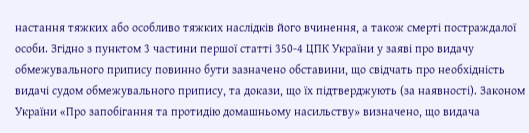настання тяжких або особливо тяжких наслідків його вчинення, а також смерті постраждалої особи. Згідно з пунктом 3 частини першої статті 350-4 ЦПК України у заяві про видачу обмежувального припису повинно бути зазначено обставини, що свідчать про необхідність видачі судом обмежувального припису, та докази, що їх підтверджують (за наявності). Законом України «Про запобігання та протидію домашньому насильству» визначено, що видача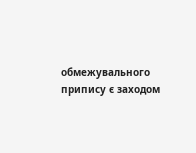обмежувального припису є заходом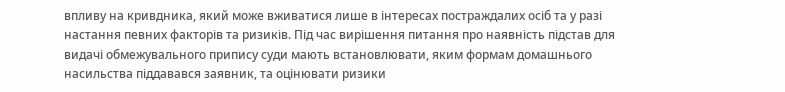впливу на кривдника, який може вживатися лише в інтересах постраждалих осіб та у разі настання певних факторів та ризиків. Під час вирішення питання про наявність підстав для видачі обмежувального припису суди мають встановлювати, яким формам домашнього насильства піддавався заявник, та оцінювати ризики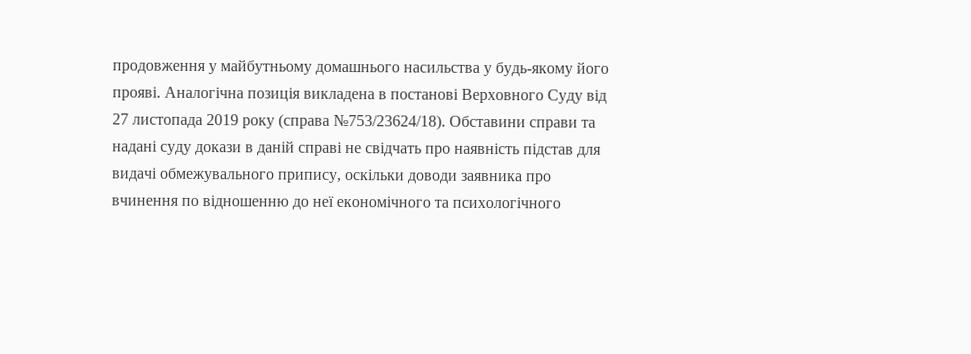продовження у майбутньому домашнього насильства у будь-якому його прояві. Аналогічна позиція викладена в постанові Верховного Суду від 27 листопада 2019 року (справа №753/23624/18). Обставини справи та надані суду докази в даній справі не свідчать про наявність підстав для видачі обмежувального припису, оскільки доводи заявника про вчинення по відношенню до неї економічного та психологічного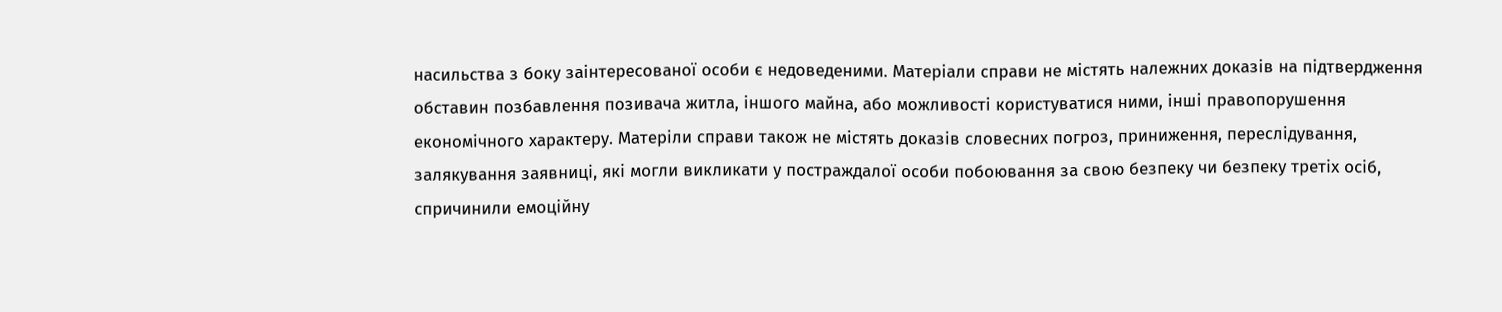насильства з боку заінтересованої особи є недоведеними. Матеріали справи не містять належних доказів на підтвердження обставин позбавлення позивача житла, іншого майна, або можливості користуватися ними, інші правопорушення економічного характеру. Матеріли справи також не містять доказів словесних погроз, приниження, переслідування, залякування заявниці, які могли викликати у постраждалої особи побоювання за свою безпеку чи безпеку третіх осіб, спричинили емоційну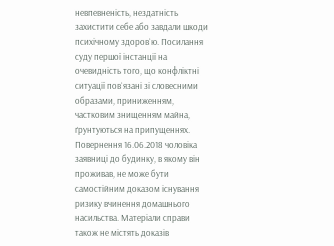невпевненість, нездатність захистити себе або завдали шкоди психічному здоров`ю. Посилання суду першої інстанції на очевидність того, що конфліктні ситуації пов`язані зі словесними образами, приниженням, частковим знищенням майна, ґрунтуються на припущеннях. Повернення 16.06.2018 чоловіка заявниці до будинку, в якому він проживав, не може бути самостійним доказом існування ризику вчинення домашнього насильства. Матеріали справи також не містять доказів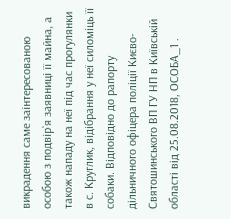викрадення саме заінтересованою особою з подвір`я заявниці її майна, а також нападу на неї під час прогулянки в с. Круглик, відібрання у неї силоміць її собаки. Відповідно до рапорту дільничного офіцера поліції Києво-Святошинського ВП ГУ НП в Київській області від 25.08.2018, ОСОБА_1 .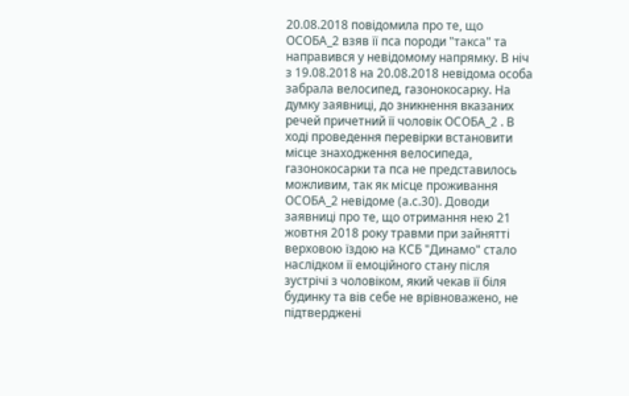20.08.2018 повідомила про те, що ОСОБА_2 взяв її пса породи "такса" та направився у невідомому напрямку. В ніч з 19.08.2018 на 20.08.2018 невідома особа забрала велосипед, газонокосарку. На думку заявниці, до зникнення вказаних речей причетний її чоловік ОСОБА_2 . В ході проведення перевірки встановити місце знаходження велосипеда, газонокосарки та пса не представилось можливим, так як місце проживання ОСОБА_2 невідоме (а.с.30). Доводи заявниці про те, що отримання нею 21 жовтня 2018 року травми при зайнятті верховою їздою на КСБ "Динамо" стало наслідком її емоційного стану після зустрічі з чоловіком, який чекав її біля будинку та вів себе не врівноважено, не підтверджені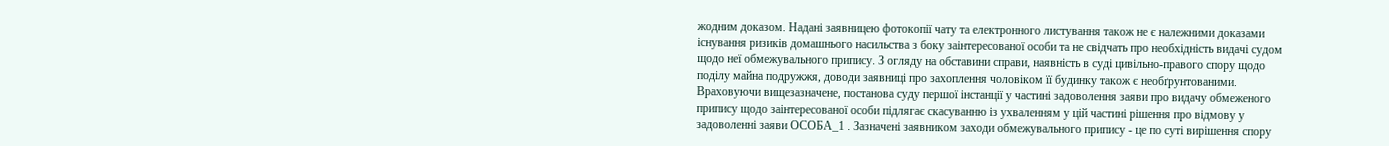жодним доказом. Надані заявницею фотокопії чату та електронного листування також не є належними доказами існування ризиків домашнього насильства з боку заінтересованої особи та не свідчать про необхідність видачі судом щодо неї обмежувального припису. З огляду на обставини справи, наявність в суді цивільно-правого спору щодо поділу майна подружжя, доводи заявниці про захоплення чоловіком її будинку також є необґрунтованими. Враховуючи вищезазначене, постанова суду першої інстанції у частині задоволення заяви про видачу обмеженого припису щодо заінтересованої особи підлягає скасуванню із ухваленням у цій частині рішення про відмову у задоволенні заяви ОСОБА_1 . Зазначені заявником заходи обмежувального припису - це по суті вирішення спору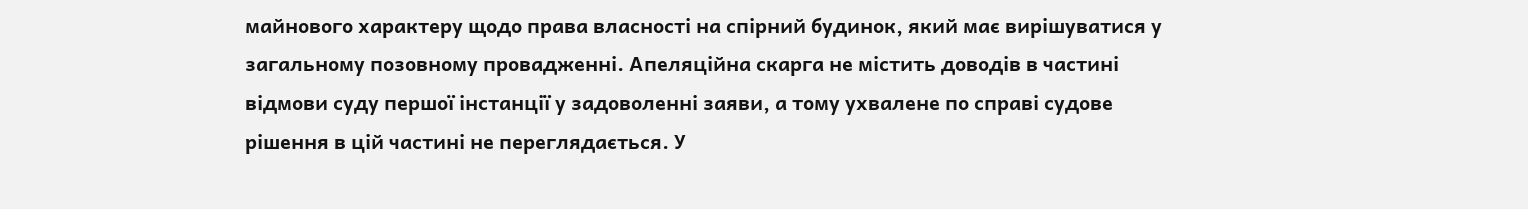майнового характеру щодо права власності на спірний будинок, який має вирішуватися у загальному позовному провадженні. Апеляційна скарга не містить доводів в частині відмови суду першої інстанції у задоволенні заяви, а тому ухвалене по справі судове рішення в цій частині не переглядається. У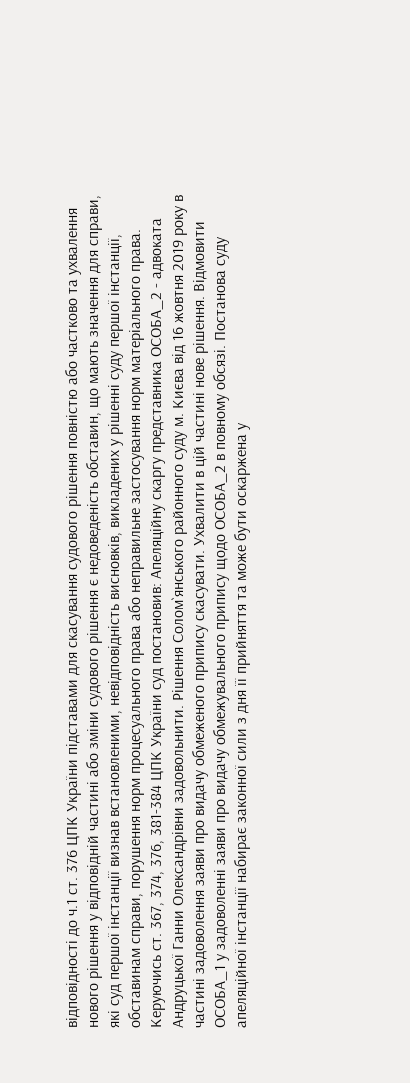відповідності до ч.1 ст. 376 ЦПК України підставами для скасування судового рішення повністю або частково та ухвалення нового рішення у відповідній частині або зміни судового рішення є недоведеність обставин, що мають значення для справи, які суд першої інстанції визнав встановленими, невідповідність висновків, викладених у рішенні суду першої інстанції, обставинам справи, порушення норм процесуального права або неправильне застосування норм матеріального права. Керуючись ст. 367, 374, 376, 381-384 ЦПК України суд постановив: Апеляційну скаргу представника ОСОБА_2 - адвоката Андруцької Ганни Олександрівни задовольнити. Рішення Солом`янського районного суду м. Києва від 16 жовтня 2019 року в частині задоволення заяви про видачу обмеженого припису скасувати. Ухвалити в цій частині нове рішення. Відмовити ОСОБА_1 у задоволенні заяви про видачу обмежувального припису щодо ОСОБА_2 в повному обсязі. Постанова суду апеляційної інстанції набирає законної сили з дня її прийняття та може бути оскаржена у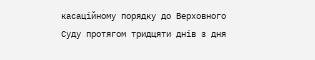касаційному порядку до Верховного Суду протягом тридцяти днів з дня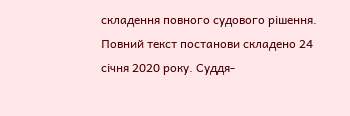складення повного судового рішення. Повний текст постанови складено 24 січня 2020 року. Суддя-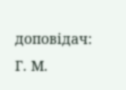доповідач: Г. М.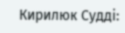Кирилюк Судді: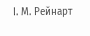І. М. Рейнарт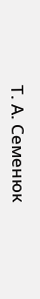Т. А. Семенюк